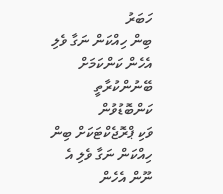ހަބަރު
ބިން ހިއްކަން ނަގާ ވެލި އެހެން ކަންކަމަށް ބޭނުންކުރާތީ ކަންބޮޑުވުން
ވަކި ޕްރޮޖެކްޓަކަށް ބިން ހިއްކަން ނަގާ ވެލި އެ ނޫން އެހެން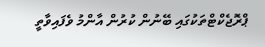ޕްރޮޖެކްޓްތަކުގައި ބޭނުން ކުރުން އާންމު ވެފައިވާތީ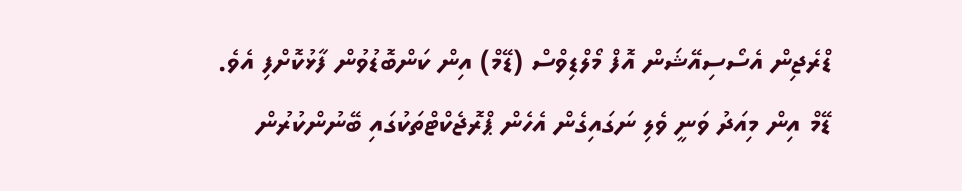ޑްރެޖިން އެސޯސިއޭޝަން އޮފް މޯލްޑިވްސް (ޑޭމް) އިން ކަންބޮޑުވުން ފާޅުކޮށްފި އެވެ.
ޑޭމް އިން މިއަދު ވަނީ ވެލި ނަގައިގެން އެހެން ޕްރޮޖެކްޓްތަކުގައި ބޭނުންކުރުން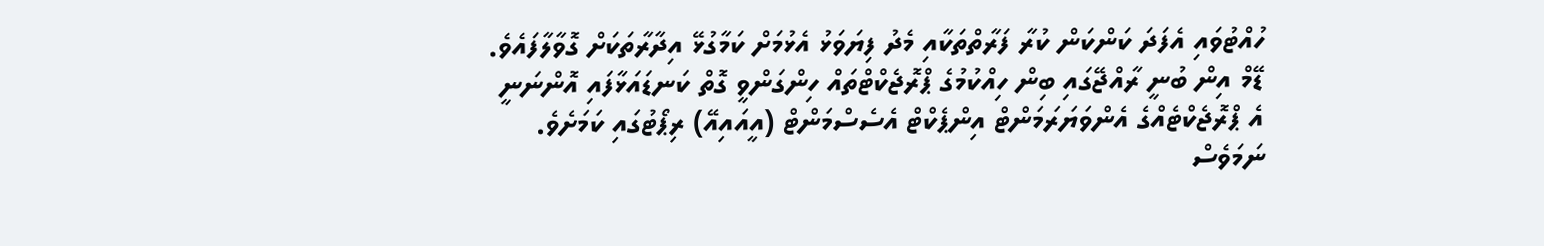ހުއްޓުވައި އެފަދަ ކަންކަން ކުރާ ފަރާތްތަކާއި މެދު ފިޔަވަޅު އެޅުމަށް ކަމާގުޅޭ އިދާރާތަކަށް ގޮވާލާފައެވެ.
ޑޭމް އިން ބުނީ ރާއްޖޭގައި ބިން ހިއްކުމުގެ ޕްރޮޖެކްޓްތައް ހިންގަންވީ ގޮތް ކަނޑައަޅާފައި އޮންނަނީ އެ ޕްރޮޖެކްޓެއްގެ އެންވަޔަރަމަންޓް އިންޕެކްޓް އެސެސްމަންޓް (އީއައިއޭ) ރިޕޯޓުގައި ކަމަށެވެ. ނަމަވެސް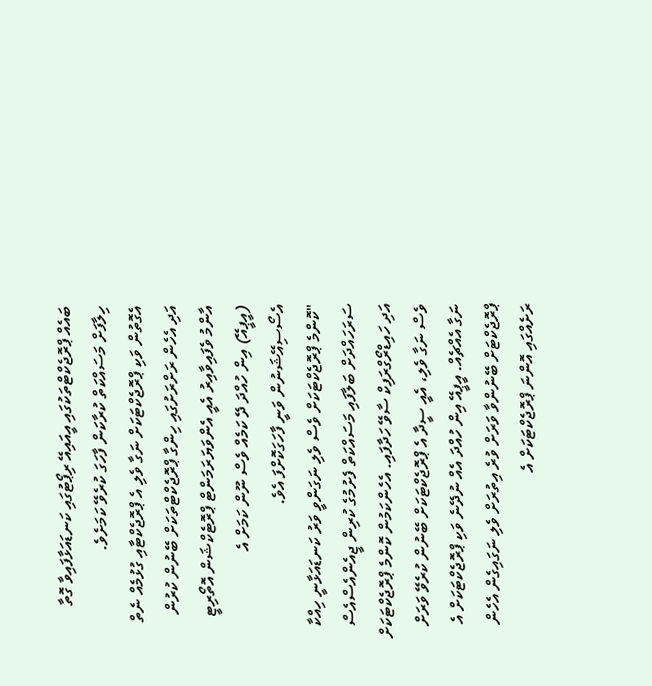ބައެއް ޕްރޮޖެކްޓްތަކުގައި އީއައިއޭ ރިޕޯޓުގައި ކަނޑައަޅާފައިވާ ގޮތާ ހިލާފަށް މަސައްކަތް ކުރާކަން ފާހަގަ ކުރެވޭ ކަމަށެވެ.
އެގޮތުން ވަކި ޕްރޮޖެކްޓަކަށް ނަގާ ވެލި އެ ޕްރޮޖެކްޓާއި ގުޅުމެއް ނެތް އަދި އެހެން ރަށްރަށުގައި ހިންގާ ޕްރޮޖެކްޓްތަކަށް ބޭނުން ކުރުން އާންމު ވެފައިވާއިރު އެއީ އެންވަޔަރަމަންޓް ޕްރޮޓެކްޝަން އޮތޯރިޓީ (އީޕީއޭ) އިން ހުއްދަ ދޭ ކަމެއް ވެސް ނޫން ކަމަށް އެ އެސޯސިއޭޝަނުން ވަނީ ފާހަގަކޮށްފަ އެވެ.
"ކޮންމެ ޕްރޮޖެކްޓަކަށް ވެސް ވެލި ނަގަންވީ ވަރު ކަނޑައަޅާނީ ހިއްކާ ސަރަހައްދަށް ބަލާފައި މަސައްކަތް ފެށުމުގެ ކުރިން ޖީއެންއެސްއެސް އަދި ހައިޑްރޯގްރަފިކް ސާވޭ ހަދާފައި. އެހެންކަމުން ކޮންމެ ޕްރޮޖެކްޓަކަށް ވެސް ނަގާ ވެލި، އެއީ ސީދާ އެ ޕްރޮޖެކްޓަކަށް ބޭނުން ކުރެވޭ ވަރަށް ނަގާ އެއްޗެއް. އީޕީއޭ އިން ހުއްދަ އެއް ނުދޭނެ ވަކި ޕްރޮޖެކްޓަކަށް އެ ޕްރޮޖެކްޓަށް ބޭނުންވާ ވަރަށް ވުރެ އިތުރަށް ވެލި ނަގައިގެން އެހެން ރަށެއްގައި އޮންނަ ޕްރޮޖެކްޓަކަށް އެ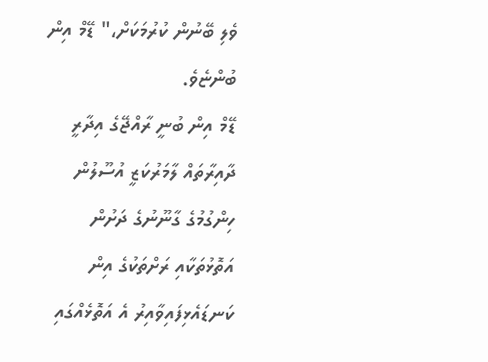ވެލި ބޭނުން ކުރުމަކަށް،" ޑޭމް އިން ބުންޏެވެ.
ޑޭމް އިން ބުނީ ރާއްޖޭގެ އިދާރީ ދާއިރާތައް ލާމަރުކަޒީ އުސޫލުން ހިންގުމުގެ ގާނޫނުގެ ދަށުން އަތޮޅުތަކާއި ރަށްތަކުގެ އިން ކަނޑައެޅިފައިވާއިރު އެ އަތޮޅެއްގައި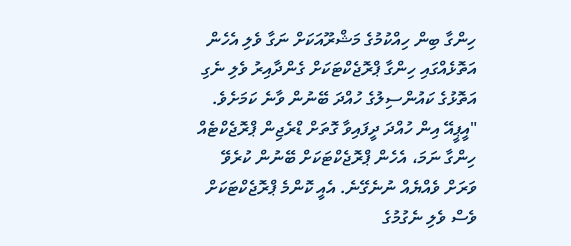ހިންގާ ބިން ހިއްކުމުގެ މަޝްރޫއަކަށް ނަގާ ވެލި އެހެން އަތޮޅެއްގައި ހިންގާ ޕްރޮޖެކްޓަކަށް ގެންދާއިރު ވެލި ނެގި އަތޮޅުގެ ކައުންސިލުގެ ހުއްދަ ބޭނުން ވާނެ ކަމަށެވެ.
"އީޕީއޭ އިން ހުއްދަ ދީފައިވާ ގޮތަށް ޑްރެޖިން ޕްރޮޖެކްޓެއް ހިންގާ ނަމަ، އެހެން ޕްރޮޖެކްޓަކަށް ބޭނުން ކުރެވޭ ވަރަށް ވެއްޔެއް ނުނެގޭނެ. އެއީ ކޮންމެ ޕްރޮޖެކްޓަކަށް ވެސް ވެލި ނެގުމުގެ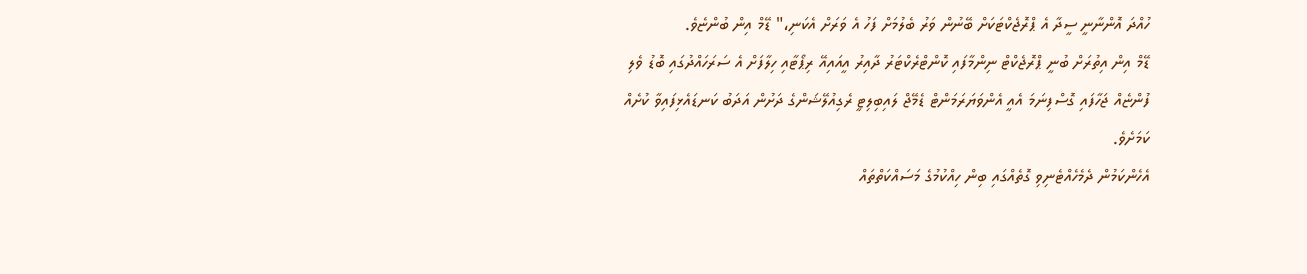ހުއްދަ އޮންނާނީ ސީދާ އެ ޕްރޮޖެކްޓަކަށް ބޭނުން ވަރު ބެލުމަށް ފަހު އެ ވަރަށް އެކަނި،" ޑޭމް އިން ބުންޏެވެ.
ޑޭމް އިން އިތުރަށް ބުނީ ޕްރޮޖެކްޓް ނިންމާފައި ކޮންޓްރެކްޓަރު ދާއިރު އީއައިއޭ ރިޕޯޓާއި ހިލާފަށް އެ ސަރަހައްދުގައި ބޮޑު ވެލި ފުންޏެއް ޖަހާފައި ގޮސްފިނަމަ އެއީ އެންވަޔަރަމަންޓް ޑެމޭޖް ލައިބިލިޓީ ރެގިއުލޭޝަންގެ ދަށުން އަދަބު ކަނޑައެޅިފައިވާ ކުށެއް ކަމަށެވެ.
އެހެންކަމުން ދެމެހެއްޓެނިވި ގޮތެއްގައި ބިން ހިއްކުމުގެ މަސައްކަތްތައް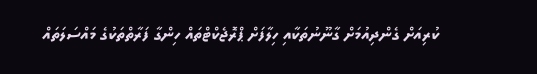ކުރިއަށް ގެންދިއުމަށް ގާނޫނުތަކާއި ހިލާފަށް ޕްރޮޖެކްޓްތައް ހިންގާ ފަރާތްތަކުގެ މައްސަލަތައް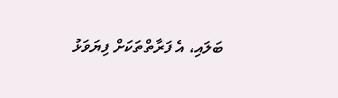ބަލައި، އެ ފަރާތްތަކަށް ފިޔަވަޅު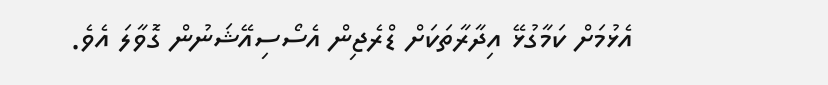އެޅުމަށް ކަމާގުޅޭ އިދާރާތަކަށް ޑްރެޖިން އެސޯސިއޭޝަނުން ގޮވާލަ އެވެ.